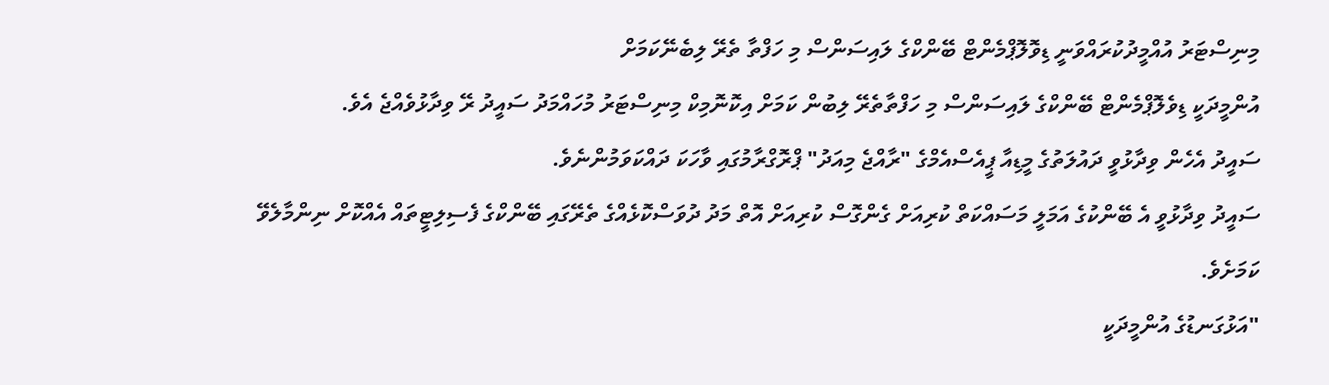މިނިސްޓަރު އުއްމީދުކުރައްވަނީ ޑިވޮލޮޕްމެންޓް ބޭންކްގެ ލައިސަންސް މި ހަފްތާ ތެރޭ ލިބެނޭކަމަށް
އުންމީދަކީ ޑިވެލޮޕްމެންޓް ބޭންކްގެ ލައިސަންސް މި ހަފްތާތެރޭ ލިބުން ކަމަށް އިކޮނޮމިކް މިނިސްޓަރު މުހައްމަދު ސައީދު ރޭ ވިދާޅުވެއްޖެ އެވެ.
ސައީދު އެހެން ވިދާޅުވީ ދައުލަތުގެ މީޑިއާ ޕީއެސްއެމްގެ "ރާއްޖެ މިއަދު" ޕްރޮގްރާމުގައި ވާހަކަ ދައްކަވަމުންނެވެ.
ސައީދު ވިދާޅުވީ އެ ބޭންކުގެ އަމަލީ މަސައްކަތް ކުރިއަށް ގެންގޮސް ކުރިއަށް އޮތް މަދު ދުވަސްކޮޅެއްގެ ތެރޭގައި ބޭންކްގެ ފެސިލިޓީތައް އެއްކޮށް ނިންމާލެވޭ ކަމަށެވެ.
"އަޅުގަނޑުގެ އުންމީދަކީ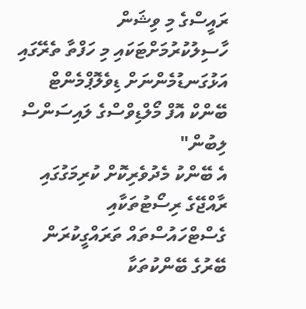ރައީސްގެ މި ވިޝަން ހާސިލުކުރުމަށްޓަކައި މި ހަފްތާ ތެރޭގައި އަޅުގަނޑުމެންނަށް ޑިވެލޮޕްމެންޓް ބޭންކް އޮފް މޯލްޑިވްސްގެ ލައިސަންސް ލިބުން"
އެ ބޭންކު މެދުވެރިކޮށް ކުރިމަގުގައި ރާއްޖޭގެ ރިސޯޓުތަކާއި ގެސްޓްހައުސްތައް ތަރައްގީކުރަން ބޭރުގެ ބޭންކުތަކާ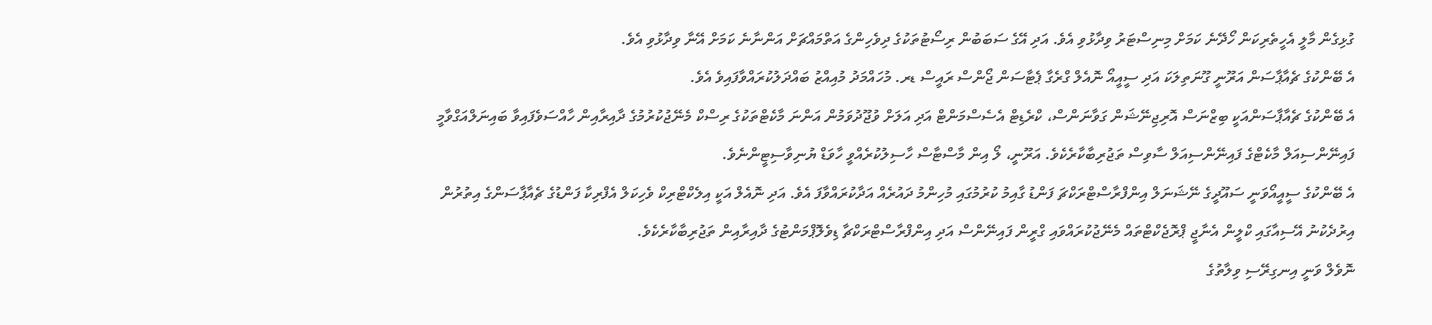ގުޅިގެން މާލީ އެހީތެރިކަން ހޯދޭނެ ކަމަށް މިނިސްޓަރު ވިދާޅުވި އެވެ. އަދި އޭގެ ސަބަބުން ރިސޯޓުތަކުގެ ދިވެހިންގެ އަތްމައްޗަށް އަންނާނެ ކަމަށް އޭނާ ވިދާޅުވި އެވެ.
އެ ބޭންކުގެ ޗެއާޕާސަން އަރޫނީ ގޫނަތިލަކަ އަދި ސީއީއޯ ނޮއެލް ގްރެގާ ޕެޓާސަން ޖޯންސް ރައީސް ޑރ. މުހައްމަދު މުއިއްޒު ބައްދަލުކުރައްވާފައިވެ އެވެ.
އެ ބޭންކުގެ ޗެއާޕާސަންއަކީ ބިޒްނަސް އޮރިޖިނޭޝަން ގަވާނަންސް، ކްރެޑިޓް އެސެސްމަންޓް އަދި އަލަށް ވުޖޫދުވަމުން އަންނަ މާކެޓްތަކުގެ ރިސްކް މެނޭޖުކުރުމުގެ ދާއިރާއިން ހާއްސަވެފައިވާ ބައިނަލްއަގްވާމީ ފައިނޭންސިއަލް މާކެޓްގެ ފައިނޭންސިއަލް ސާވިސް ތަޖުރިބާކާރެކެވެ. އަރޫނީ، ލޯ އިން މާސްޓާސް ހާސިލުކުރެއްވީ ހާވަޑް ޔުނިވާސިޓީންނެވެ.
އެ ބޭންކުގެ ސީއީއޯވަނީ ސައޫދީގެ ނޭޝަނަލް އިންފްރާސްޓްރަކްޗަ ފަންޑު ގާއިމު ކުރުމުގައި މުހިންމު ދައުރެއް އަދާކުރައްވާފަ އެވެ. އަދި ނޮއެލް އަކީ އިލެކްޓްރިކް ވެހިކަލް އެފްރިކާ ފަންޑުގެ ޗެއާޕާސަންގެ އިތުރުން އިރުދެކުނު އޭސިއާގައި ކްލީން އެނާޖީ ޕްރޮޖެކްޓްތައް މެނޭޖުކުރައްވައި ގްރީން ފައިނޭންސް އަދި އިންފްރާސްޓްރަކްޗާ ޑިވެލޮޕްމަންޓުގެ ދާއިރާއިން ތަޖުރިބާކާރެކެވެ.
ނޮވެލް ވަނީ އިނގިރޭސި ވިލާތުގެ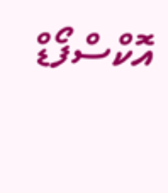އޮކްސްފޯޑް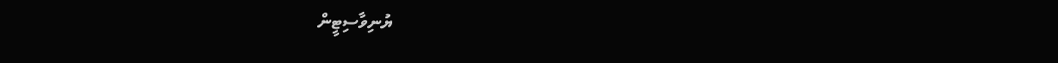ޔުނިވާސިޓީން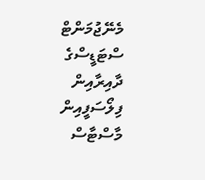މެނޭޖުމަންޓް ސްޓަޑީސްގެ ދާއިރާއިން ފިލޯސަފީއިން މާސްޓާސް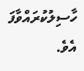ހާސިލުކުރައްވާފަ އެވެ.